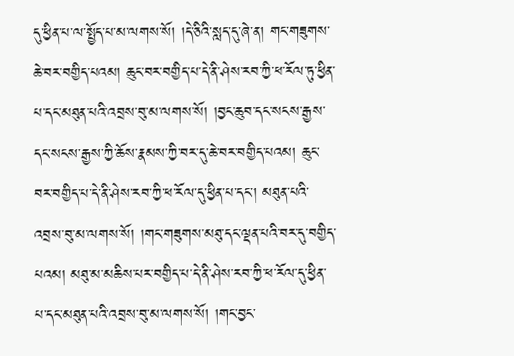དུ་ཕྱིན་པ་ལ་སྤྱོད་པ་མ་ལགས་སོ། །དེ་ཅིའི་སླད་དུ་ཞེ་ན། གང་གཟུགས་ཆེ་བར་བགྱིད་པའམ། ཆུང་བར་བགྱིད་པ་དེ་ནི་ཤེས་རབ་ཀྱི་ཕ་རོལ་ཏུ་ཕྱིན་པ་དང་མཐུན་པའི་འབྲས་བུ་མ་ལགས་སོ། །བྱང་ཆུབ་དང་སངས་རྒྱས་དང་སངས་རྒྱས་ཀྱི་ཆོས་རྣམས་ཀྱི་བར་དུ་ཆེ་བར་བགྱིད་པའམ། ཆུང་བར་བགྱིད་པ་དེ་ནི་ཤེས་རབ་ཀྱི་ཕ་རོལ་དུ་ཕྱིན་པ་དང་། མཐུན་པའི་འབྲས་བུ་མ་ལགས་སོ། །གང་གཟུགས་མཐུ་དང་ལྡན་པའི་བར་དུ་བགྱིད་པའམ། མཐུ་མ་མཆིས་པར་བགྱིད་པ་དེ་ནི་ཤེས་རབ་ཀྱི་ཕ་རོལ་དུ་ཕྱིན་པ་དང་མཐུན་པའི་འབྲས་བུ་མ་ལགས་སོ། །གང་བྱང་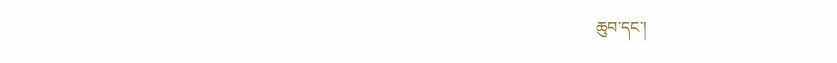ཆུབ་དང་།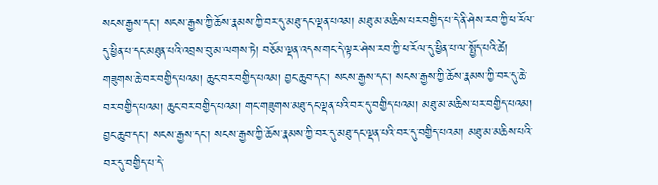སངས་རྒྱས་དང་། སངས་རྒྱས་ཀྱི་ཆོས་རྣམས་ཀྱི་བར་དུ་མཐུ་དང་ལྡན་པའམ། མཐུ་མ་མཆིས་པར་བགྱིད་པ་དེ་ནི་ཤེས་རབ་ཀྱི་ཕ་རོལ་དུ་ཕྱིན་པ་དང་མཐུན་པའི་འབྲས་བུ་མ་ལགས་ཏེ། བཅོམ་ལྡན་འདས་གང་དེ་ལྟར་ཤེས་རབ་ཀྱི་ཕ་རོལ་དུ་ཕྱིན་པ་ལ་སྤྱོད་པའི་ཚེ། གཟུགས་ཆེ་བར་བགྱིད་པའམ། ཆུང་བར་བགྱིད་པའམ། བྱང་ཆུབ་དང་། སངས་རྒྱས་དང་། སངས་རྒྱས་ཀྱི་ཆོས་རྣམས་ཀྱི་བར་དུ་ཆེ་བར་བགྱིད་པའམ། ཆུང་བར་བགྱིད་པའམ། གང་གཟུགས་མཐུ་དང་ལྡན་པའི་བར་དུ་བགྱིད་པའམ། མཐུ་མ་མཆིས་པར་བགྱིད་པའམ། བྱང་ཆུབ་དང་། སངས་རྒྱས་དང་། སངས་རྒྱས་ཀྱི་ཆོས་རྣམས་ཀྱི་བར་དུ་མཐུ་དང་ལྡན་པའི་བར་དུ་བགྱིད་པའམ། མཐུ་མ་མཆིས་པའི་བར་དུ་བགྱིད་པ་དེ་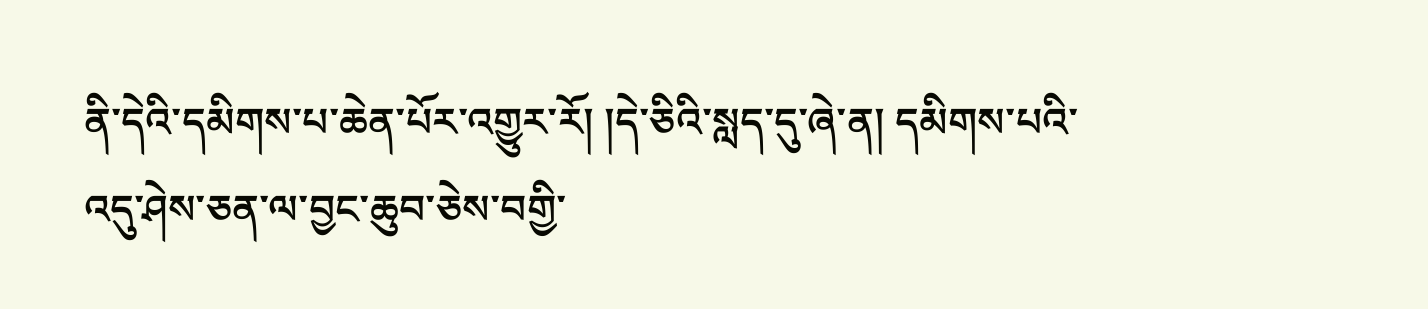ནི་དེའི་དམིགས་པ་ཆེན་པོར་འགྱུར་རོ། །དེ་ཅིའི་སླད་དུ་ཞེ་ན། དམིགས་པའི་འདུ་ཤེས་ཅན་ལ་བྱང་ཆུབ་ཅེས་བགྱི་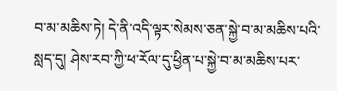བ་མ་མཆིས་ཏེ། དེ་ནི་འདི་ལྟར་སེམས་ཅན་སྐྱེ་བ་མ་མཆིས་པའི་སླད་དུ། ཤེས་རབ་ཀྱི་ཕ་རོལ་དུ་ཕྱིན་པ་སྐྱེ་བ་མ་མཆིས་པར་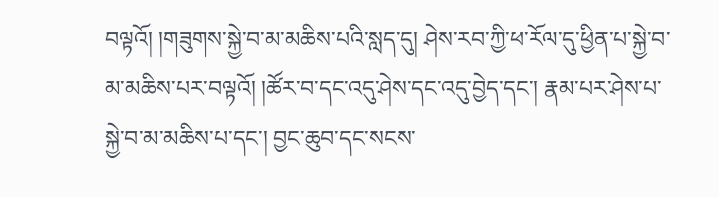བལྟའོ། །གཟུགས་སྐྱེ་བ་མ་མཆིས་པའི་སླད་དུ། ཤེས་རབ་ཀྱི་ཕ་རོལ་དུ་ཕྱིན་པ་སྐྱེ་བ་མ་མཆིས་པར་བལྟའོ། །ཚོར་བ་དང་འདུ་ཤེས་དང་འདུ་བྱེད་དང་། རྣམ་པར་ཤེས་པ་སྐྱེ་བ་མ་མཆིས་པ་དང་། བྱང་ཆུབ་དང་སངས་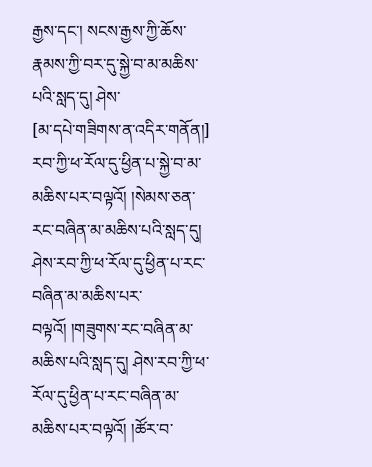རྒྱས་དང་། སངས་རྒྱས་ཀྱི་ཆོས་རྣམས་ཀྱི་བར་དུ་སྐྱེ་བ་མ་མཆིས་པའི་སླད་དུ། ཤེས་
[མ་དཔེ་གཟིགས་ན་འདིར་གནོན།]
རབ་ཀྱི་ཕ་རོལ་དུ་ཕྱིན་པ་སྐྱེ་བ་མ་མཆིས་པར་བལྟའོ། །སེམས་ཅན་རང་བཞིན་མ་མཆིས་པའི་སླད་དུ། ཤེས་རབ་ཀྱི་ཕ་རོལ་དུ་ཕྱིན་པ་རང་བཞིན་མ་མཆིས་པར་བལྟའོ། །གཟུགས་རང་བཞིན་མ་མཆིས་པའི་སླད་དུ། ཤེས་རབ་ཀྱི་ཕ་རོལ་དུ་ཕྱིན་པ་རང་བཞིན་མ་མཆིས་པར་བལྟའོ། །ཚོར་བ་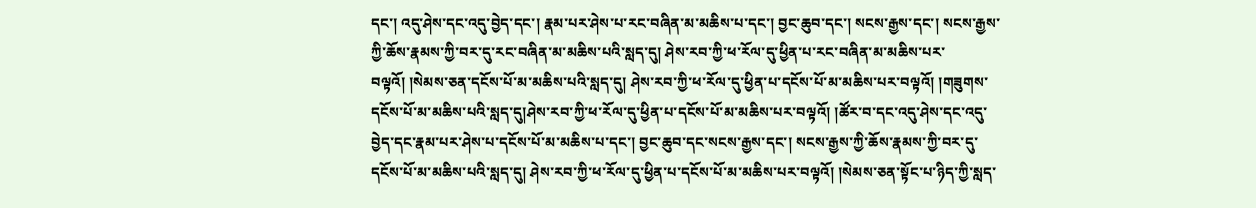དང་། འདུ་ཤེས་དང་འདུ་བྱེད་དང་། རྣམ་པར་ཤེས་པ་རང་བཞིན་མ་མཆིས་པ་དང་། བྱང་ཆུབ་དང་། སངས་རྒྱས་དང་། སངས་རྒྱས་ཀྱི་ཆོས་རྣམས་ཀྱི་བར་དུ་རང་བཞིན་མ་མཆིས་པའི་སླད་དུ། ཤེས་རབ་ཀྱི་ཕ་རོལ་དུ་ཕྱིན་པ་རང་བཞིན་མ་མཆིས་པར་བལྟའོ། །སེམས་ཅན་དངོས་པོ་མ་མཆིས་པའི་སླད་དུ། ཤེས་རབ་ཀྱི་ཕ་རོལ་དུ་ཕྱིན་པ་དངོས་པོ་མ་མཆིས་པར་བལྟའོ། །གཟུགས་དངོས་པོ་མ་མཆིས་པའི་སླད་དུ།ཤེས་རབ་ཀྱི་ཕ་རོལ་དུ་ཕྱིན་པ་དངོས་པོ་མ་མཆིས་པར་བལྟའོ། །ཚོར་བ་དང་འདུ་ཤེས་དང་འདུ་བྱེད་དང་རྣམ་པར་ཤེས་པ་དངོས་པོ་མ་མཆིས་པ་དང་། བྱང་ཆུབ་དང་སངས་རྒྱས་དང་། སངས་རྒྱས་ཀྱི་ཆོས་རྣམས་ཀྱི་བར་དུ་དངོས་པོ་མ་མཆིས་པའི་སླད་དུ། ཤེས་རབ་ཀྱི་ཕ་རོལ་དུ་ཕྱིན་པ་དངོས་པོ་མ་མཆིས་པར་བལྟའོ། །སེམས་ཅན་སྟོང་པ་ཉིད་ཀྱི་སླད་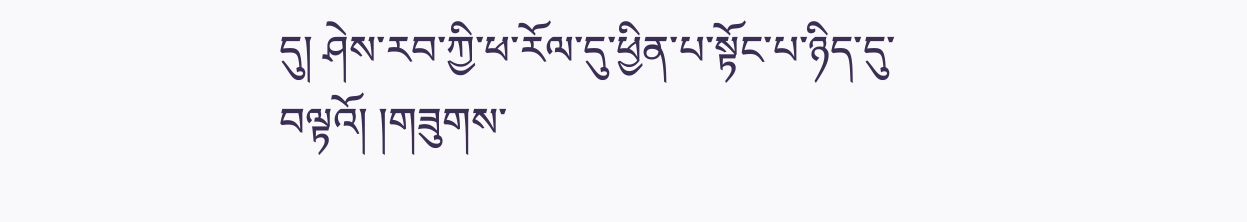དུ། ཤེས་རབ་ཀྱི་ཕ་རོལ་དུ་ཕྱིན་པ་སྟོང་པ་ཉིད་དུ་བལྟའོ། །གཟུགས་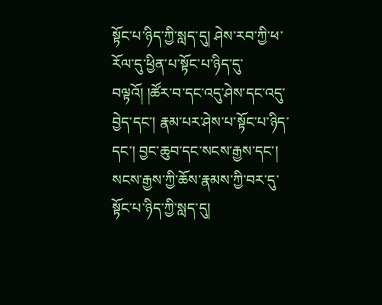སྟོང་པ་ཉིད་ཀྱི་སླད་དུ། ཤེས་རབ་ཀྱི་ཕ་རོལ་དུ་ཕྱིན་པ་སྟོང་པ་ཉིད་དུ་བལྟའོ། །ཚོར་བ་དང་འདུ་ཤེས་དང་འདུ་བྱེད་དང་། རྣམ་པར་ཤེས་པ་སྟོང་པ་ཉིད་དང་། བྱང་ཆུབ་དང་སངས་རྒྱས་དང་། སངས་རྒྱས་ཀྱི་ཆོས་རྣམས་ཀྱི་བར་དུ་སྟོང་པ་ཉིད་ཀྱི་སླད་དུ།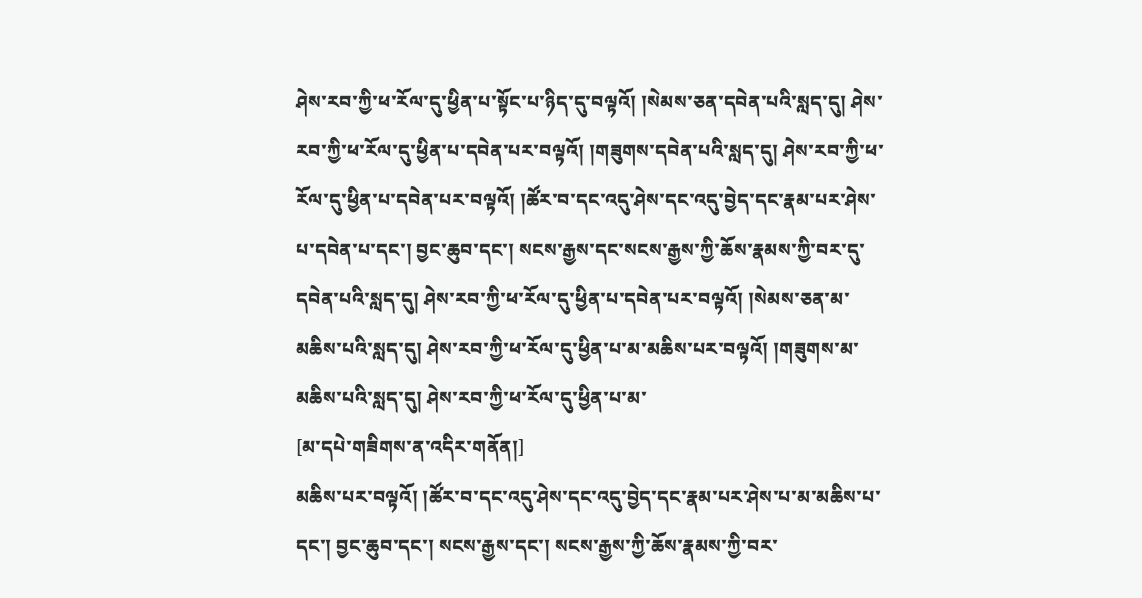ཤེས་རབ་ཀྱི་ཕ་རོལ་དུ་ཕྱིན་པ་སྟོང་པ་ཉིད་དུ་བལྟའོ། །སེམས་ཅན་དབེན་པའི་སླད་དུ། ཤེས་རབ་ཀྱི་ཕ་རོལ་དུ་ཕྱིན་པ་དབེན་པར་བལྟའོ། །གཟུགས་དབེན་པའི་སླད་དུ། ཤེས་རབ་ཀྱི་ཕ་རོལ་དུ་ཕྱིན་པ་དབེན་པར་བལྟའོ། །ཚོར་བ་དང་འདུ་ཤེས་དང་འདུ་བྱེད་དང་རྣམ་པར་ཤེས་པ་དབེན་པ་དང་། བྱང་ཆུབ་དང་། སངས་རྒྱས་དང་སངས་རྒྱས་ཀྱི་ཆོས་རྣམས་ཀྱི་བར་དུ་དབེན་པའི་སླད་དུ། ཤེས་རབ་ཀྱི་ཕ་རོལ་དུ་ཕྱིན་པ་དབེན་པར་བལྟའོ། །སེམས་ཅན་མ་མཆིས་པའི་སླད་དུ། ཤེས་རབ་ཀྱི་ཕ་རོལ་དུ་ཕྱིན་པ་མ་མཆིས་པར་བལྟའོ། །གཟུགས་མ་མཆིས་པའི་སླད་དུ། ཤེས་རབ་ཀྱི་ཕ་རོལ་དུ་ཕྱིན་པ་མ་
[མ་དཔེ་གཟིགས་ན་འདིར་གནོན།]
མཆིས་པར་བལྟའོ། །ཚོར་བ་དང་འདུ་ཤེས་དང་འདུ་བྱེད་དང་རྣམ་པར་ཤེས་པ་མ་མཆིས་པ་དང་། བྱང་ཆུབ་དང་། སངས་རྒྱས་དང་། སངས་རྒྱས་ཀྱི་ཆོས་རྣམས་ཀྱི་བར་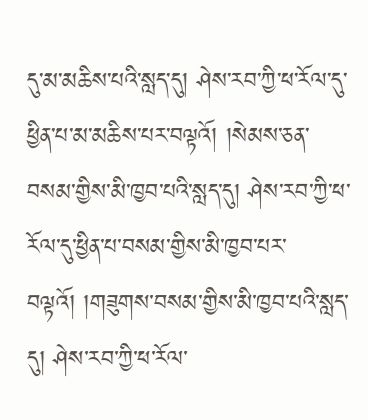དུ་མ་མཆིས་པའི་སླད་དུ། ཤེས་རབ་ཀྱི་ཕ་རོལ་དུ་ཕྱིན་པ་མ་མཆིས་པར་བལྟའོ། །སེམས་ཅན་བསམ་གྱིས་མི་ཁྱབ་པའི་སླད་དུ། ཤེས་རབ་ཀྱི་ཕ་རོལ་དུ་ཕྱིན་པ་བསམ་གྱིས་མི་ཁྱབ་པར་བལྟའོ། །གཟུགས་བསམ་གྱིས་མི་ཁྱབ་པའི་སླད་དུ། ཤེས་རབ་ཀྱི་ཕ་རོལ་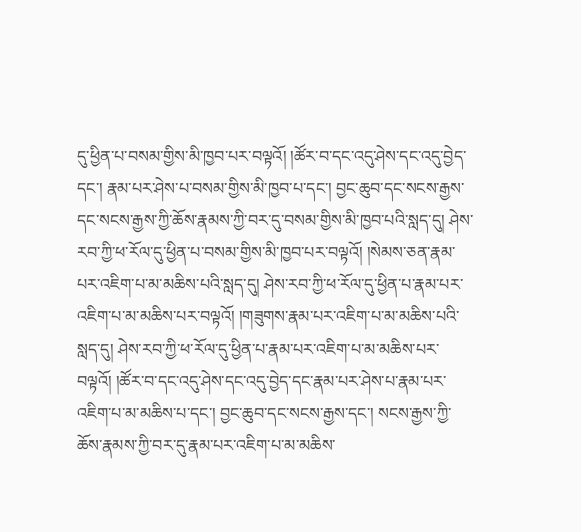དུ་ཕྱིན་པ་བསམ་གྱིས་མི་ཁྱབ་པར་བལྟའོ། །ཚོར་བ་དང་འདུ་ཤེས་དང་འདུ་བྱེད་དང་། རྣམ་པར་ཤེས་པ་བསམ་གྱིས་མི་ཁྱབ་པ་དང་། བྱང་ཆུབ་དང་སངས་རྒྱས་དང་སངས་རྒྱས་ཀྱི་ཆོས་རྣམས་ཀྱི་བར་དུ་བསམ་གྱིས་མི་ཁྱབ་པའི་སླད་དུ། ཤེས་རབ་ཀྱི་ཕ་རོལ་དུ་ཕྱིན་པ་བསམ་གྱིས་མི་ཁྱབ་པར་བལྟའོ། །སེམས་ཅན་རྣམ་པར་འཇིག་པ་མ་མཆིས་པའི་སླད་དུ། ཤེས་རབ་ཀྱི་ཕ་རོལ་དུ་ཕྱིན་པ་རྣམ་པར་འཇིག་པ་མ་མཆིས་པར་བལྟའོ། །གཟུགས་རྣམ་པར་འཇིག་པ་མ་མཆིས་པའི་སླད་དུ། ཤེས་རབ་ཀྱི་ཕ་རོལ་དུ་ཕྱིན་པ་རྣམ་པར་འཇིག་པ་མ་མཆིས་པར་བལྟའོ། །ཚོར་བ་དང་འདུ་ཤེས་དང་འདུ་བྱེད་དང་རྣམ་པར་ཤེས་པ་རྣམ་པར་འཇིག་པ་མ་མཆིས་པ་དང་། བྱང་ཆུབ་དང་སངས་རྒྱས་དང་། སངས་རྒྱས་ཀྱི་ཆོས་རྣམས་ཀྱི་བར་དུ་རྣམ་པར་འཇིག་པ་མ་མཆིས་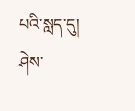པའི་སླད་དུ། ཤེས་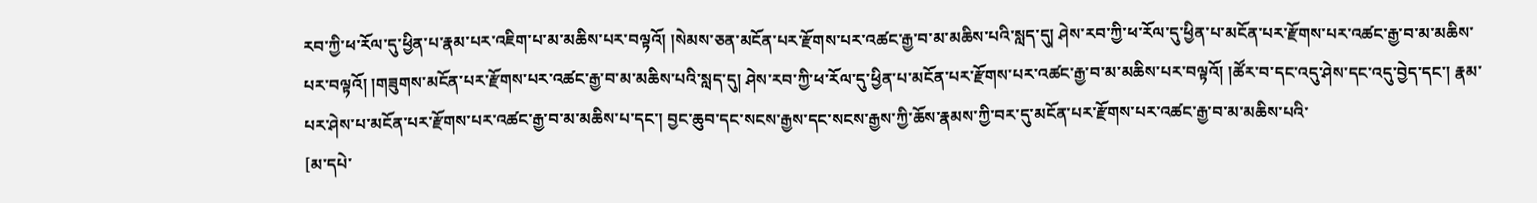རབ་ཀྱི་ཕ་རོལ་དུ་ཕྱིན་པ་རྣམ་པར་འཇིག་པ་མ་མཆིས་པར་བལྟའོ། །སེམས་ཅན་མངོན་པར་རྫོགས་པར་འཚང་རྒྱ་བ་མ་མཆིས་པའི་སླད་དུ། ཤེས་རབ་ཀྱི་ཕ་རོལ་དུ་ཕྱིན་པ་མངོན་པར་རྫོགས་པར་འཚང་རྒྱ་བ་མ་མཆིས་པར་བལྟའོ། །གཟུགས་མངོན་པར་རྫོགས་པར་འཚང་རྒྱ་བ་མ་མཆིས་པའི་སླད་དུ། ཤེས་རབ་ཀྱི་ཕ་རོལ་དུ་ཕྱིན་པ་མངོན་པར་རྫོགས་པར་འཚང་རྒྱ་བ་མ་མཆིས་པར་བལྟའོ། །ཚོར་བ་དང་འདུ་ཤེས་དང་འདུ་བྱེད་དང་། རྣམ་པར་ཤེས་པ་མངོན་པར་རྫོགས་པར་འཚང་རྒྱ་བ་མ་མཆིས་པ་དང་། བྱང་ཆུབ་དང་སངས་རྒྱས་དང་སངས་རྒྱས་ཀྱི་ཆོས་རྣམས་ཀྱི་བར་དུ་མངོན་པར་རྫོགས་པར་འཚང་རྒྱ་བ་མ་མཆིས་པའི་
[མ་དཔེ་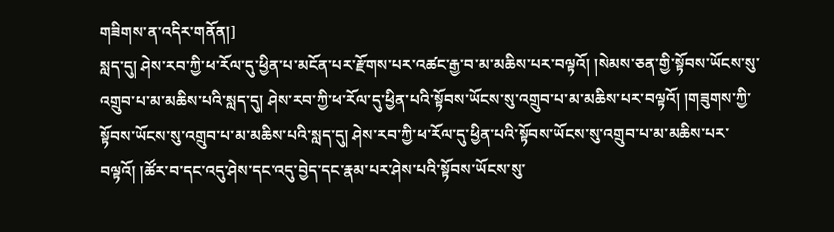གཟིགས་ན་འདིར་གནོན།]
སླད་དུ། ཤེས་རབ་ཀྱི་ཕ་རོལ་དུ་ཕྱིན་པ་མངོན་པར་རྫོགས་པར་འཚང་རྒྱ་བ་མ་མཆིས་པར་བལྟའོ། །སེམས་ཅན་གྱི་སྟོབས་ཡོངས་སུ་འགྲུབ་པ་མ་མཆིས་པའི་སླད་དུ། ཤེས་རབ་ཀྱི་ཕ་རོལ་དུ་ཕྱིན་པའི་སྟོབས་ཡོངས་སུ་འགྲུབ་པ་མ་མཆིས་པར་བལྟའོ། །གཟུགས་ཀྱི་སྟོབས་ཡོངས་སུ་འགྲུབ་པ་མ་མཆིས་པའི་སླད་དུ། ཤེས་རབ་ཀྱི་ཕ་རོལ་དུ་ཕྱིན་པའི་སྟོབས་ཡོངས་སུ་འགྲུབ་པ་མ་མཆིས་པར་བལྟའོ། །ཚོར་བ་དང་འདུ་ཤེས་དང་འདུ་བྱེད་དང་རྣམ་པར་ཤེས་པའི་སྟོབས་ཡོངས་སུ་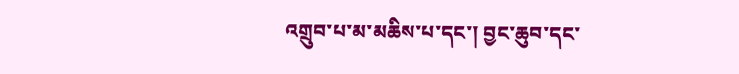འགྲུབ་པ་མ་མཆིས་པ་དང་། བྱང་ཆུབ་དང་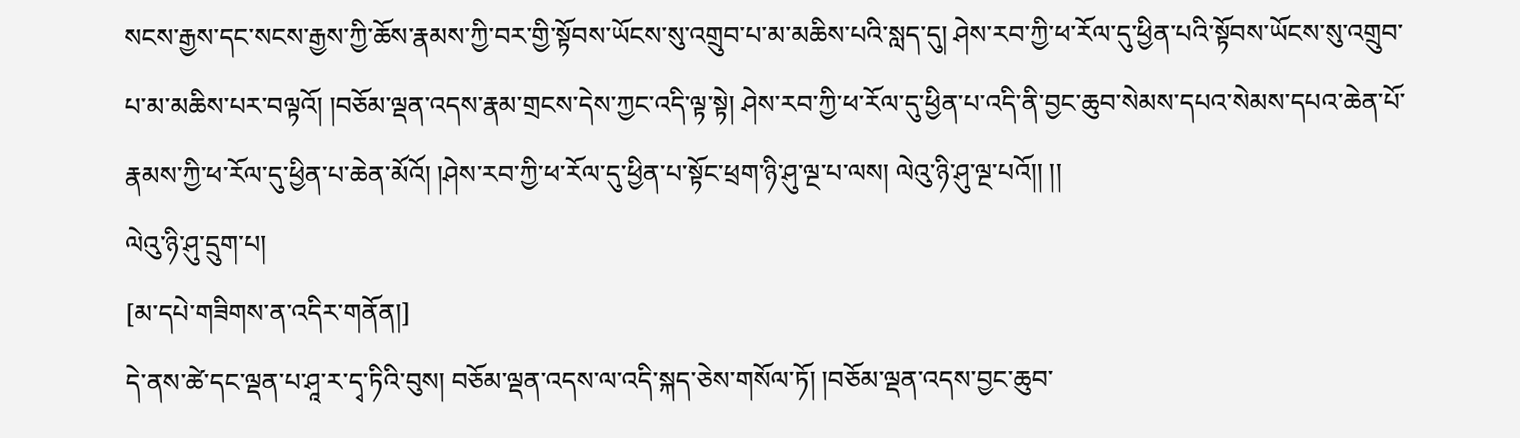སངས་རྒྱས་དང་སངས་རྒྱས་ཀྱི་ཆོས་རྣམས་ཀྱི་བར་གྱི་སྟོབས་ཡོངས་སུ་འགྲུབ་པ་མ་མཆིས་པའི་སླད་དུ། ཤེས་རབ་ཀྱི་ཕ་རོལ་དུ་ཕྱིན་པའི་སྟོབས་ཡོངས་སུ་འགྲུབ་པ་མ་མཆིས་པར་བལྟའོ། །བཅོམ་ལྡན་འདས་རྣམ་གྲངས་དེས་ཀྱང་འདི་ལྟ་སྟེ། ཤེས་རབ་ཀྱི་ཕ་རོལ་དུ་ཕྱིན་པ་འདི་ནི་བྱང་ཆུབ་སེམས་དཔའ་སེམས་དཔའ་ཆེན་པོ་རྣམས་ཀྱི་ཕ་རོལ་དུ་ཕྱིན་པ་ཆེན་མོའོ། །ཤེས་རབ་ཀྱི་ཕ་རོལ་དུ་ཕྱིན་པ་སྟོང་ཕྲག་ཉི་ཤུ་ལྔ་པ་ལས། ལེའུ་ཉི་ཤུ་ལྔ་པའོ།། །།
ལེའུ་ཉི་ཤུ་དྲུག་པ།
[མ་དཔེ་གཟིགས་ན་འདིར་གནོན།]
དེ་ནས་ཚེ་དང་ལྡན་པ་ཤཱ་ར་དྭ་ཏིའི་བུས། བཅོམ་ལྡན་འདས་ལ་འདི་སྐད་ཅེས་གསོལ་ཏོ། །བཅོམ་ལྡན་འདས་བྱང་ཆུབ་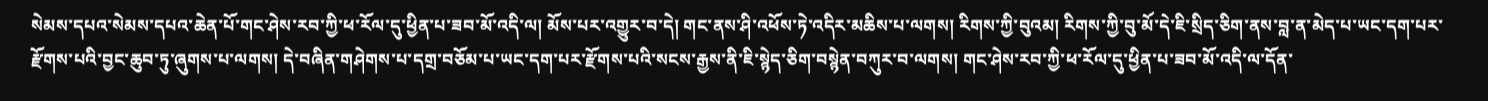སེམས་དཔའ་སེམས་དཔའ་ཆེན་པོ་གང་ཤེས་རབ་ཀྱི་ཕ་རོལ་དུ་ཕྱིན་པ་ཟབ་མོ་འདི་ལ། མོས་པར་འགྱུར་བ་དེ། གང་ནས་ཤི་འཕོས་ཏེ་འདིར་མཆིས་པ་ལགས། རིགས་ཀྱི་བུའམ། རིགས་ཀྱི་བུ་མོ་དེ་ཇི་སྲིད་ཅིག་ནས་བླ་ན་མེད་པ་ཡང་དག་པར་རྫོགས་པའི་བྱང་ཆུབ་ཏུ་ཞུགས་པ་ལགས། དེ་བཞིན་གཤེགས་པ་དགྲ་བཅོམ་པ་ཡང་དག་པར་རྫོགས་པའི་སངས་རྒྱས་ནི་ཇི་སྙེད་ཅིག་བསྙེན་བཀུར་བ་ལགས། གང་ཤེས་རབ་ཀྱི་ཕ་རོལ་དུ་ཕྱིན་པ་ཟབ་མོ་འདི་ལ་དོན་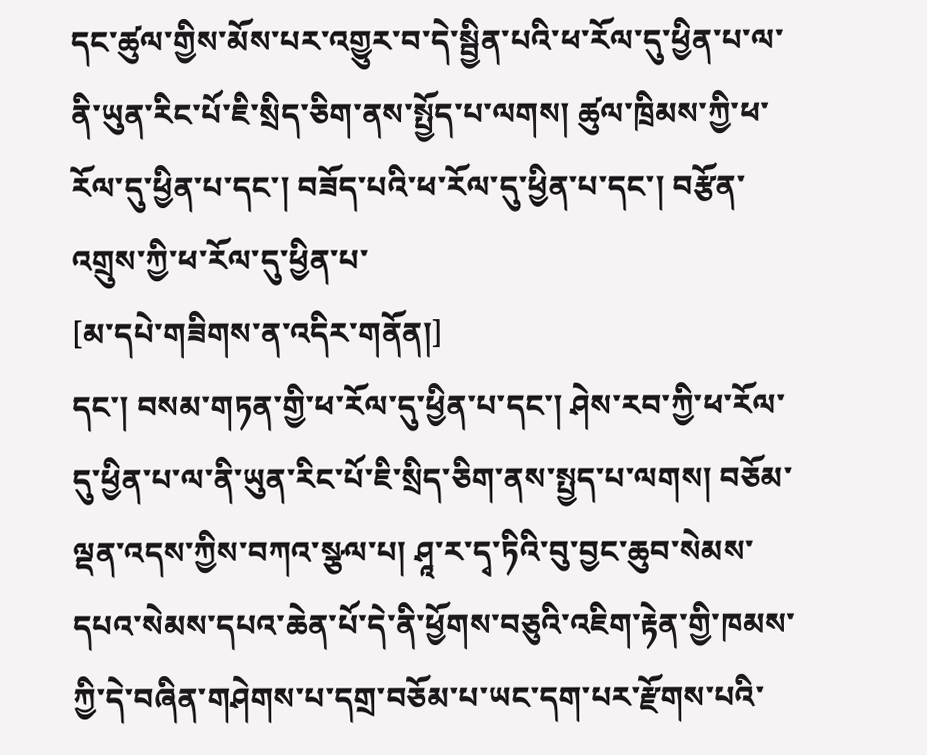དང་ཚུལ་གྱིས་མོས་པར་འགྱུར་བ་དེ་སྦྱིན་པའི་ཕ་རོལ་དུ་ཕྱིན་པ་ལ་ནི་ཡུན་རིང་པོ་ཇི་སྲིད་ཅིག་ནས་སྤྱོད་པ་ལགས། ཚུལ་ཁྲིམས་ཀྱི་ཕ་རོལ་དུ་ཕྱིན་པ་དང་། བཟོད་པའི་ཕ་རོལ་དུ་ཕྱིན་པ་དང་། བརྩོན་འགྲུས་ཀྱི་ཕ་རོལ་དུ་ཕྱིན་པ་
[མ་དཔེ་གཟིགས་ན་འདིར་གནོན།]
དང་། བསམ་གཏན་གྱི་ཕ་རོལ་དུ་ཕྱིན་པ་དང་། ཤེས་རབ་ཀྱི་ཕ་རོལ་དུ་ཕྱིན་པ་ལ་ནི་ཡུན་རིང་པོ་ཇི་སྲིད་ཅིག་ནས་སྤྱད་པ་ལགས། བཅོམ་ལྡན་འདས་ཀྱིས་བཀའ་སྩལ་པ། ཤཱ་ར་དྭ་ཏིའི་བུ་བྱང་ཆུབ་སེམས་དཔའ་སེམས་དཔའ་ཆེན་པོ་དེ་ནི་ཕྱོགས་བཅུའི་འཇིག་རྟེན་གྱི་ཁམས་ཀྱི་དེ་བཞིན་གཤེགས་པ་དགྲ་བཅོམ་པ་ཡང་དག་པར་རྫོགས་པའི་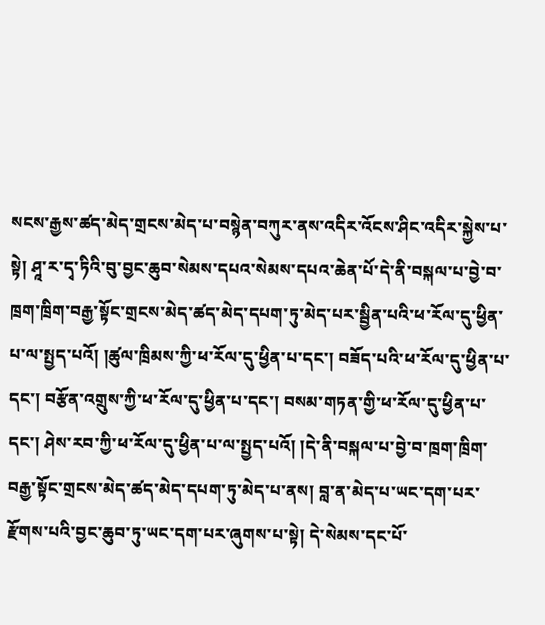སངས་རྒྱས་ཚད་མེད་གྲངས་མེད་པ་བསྙེན་བཀུར་ནས་འདིར་འོངས་ཤིང་འདིར་སྐྱེས་པ་སྟེ། ཤཱ་ར་དྭ་ཏིའི་བུ་བྱང་ཆུབ་སེམས་དཔའ་སེམས་དཔའ་ཆེན་པོ་དེ་ནི་བསྐལ་པ་བྱེ་བ་ཁྲག་ཁྲིག་བརྒྱ་སྟོང་གྲངས་མེད་ཚད་མེད་དཔག་ཏུ་མེད་པར་སྦྱིན་པའི་ཕ་རོལ་དུ་ཕྱིན་པ་ལ་སྤྱད་པའོ། །ཚུལ་ཁྲིམས་ཀྱི་ཕ་རོལ་དུ་ཕྱིན་པ་དང་། བཟོད་པའི་ཕ་རོལ་དུ་ཕྱིན་པ་དང་། བརྩོན་འགྲུས་ཀྱི་ཕ་རོལ་དུ་ཕྱིན་པ་དང་། བསམ་གཏན་གྱི་ཕ་རོལ་དུ་ཕྱིན་པ་དང་། ཤེས་རབ་ཀྱི་ཕ་རོལ་དུ་ཕྱིན་པ་ལ་སྤྱད་པའོ། །དེ་ནི་བསྐལ་པ་བྱེ་བ་ཁྲག་ཁྲིག་བརྒྱ་སྟོང་གྲངས་མེད་ཚད་མེད་དཔག་ཏུ་མེད་པ་ནས། བླ་ན་མེད་པ་ཡང་དག་པར་རྫོགས་པའི་བྱང་ཆུབ་ཏུ་ཡང་དག་པར་ཞུགས་པ་སྟེ། དེ་སེམས་དང་པོ་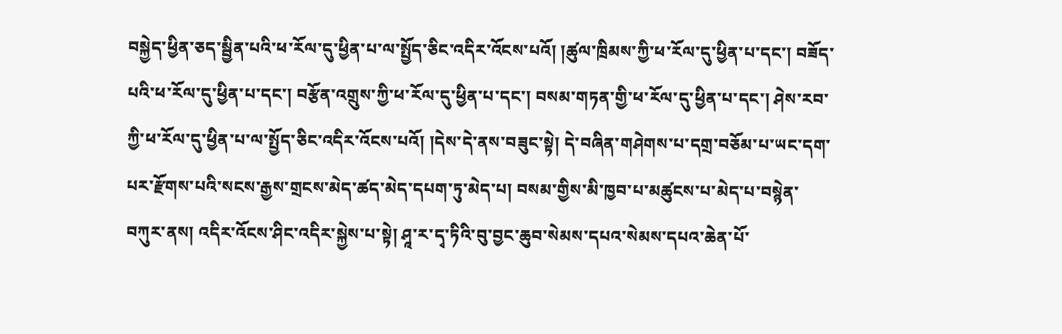བསྐྱེད་ཕྱིན་ཅད་སྦྱིན་པའི་ཕ་རོལ་དུ་ཕྱིན་པ་ལ་སྤྱོད་ཅིང་འདིར་འོངས་པའོ། །ཚུལ་ཁྲིམས་ཀྱི་ཕ་རོལ་དུ་ཕྱིན་པ་དང་། བཟོད་པའི་ཕ་རོལ་དུ་ཕྱིན་པ་དང་། བརྩོན་འགྲུས་ཀྱི་ཕ་རོལ་དུ་ཕྱིན་པ་དང་། བསམ་གཏན་གྱི་ཕ་རོལ་དུ་ཕྱིན་པ་དང་། ཤེས་རབ་ཀྱི་ཕ་རོལ་དུ་ཕྱིན་པ་ལ་སྤྱོད་ཅིང་འདིར་འོངས་པའོ། །དེས་དེ་ནས་བཟུང་སྟེ། དེ་བཞིན་གཤེགས་པ་དགྲ་བཅོམ་པ་ཡང་དག་པར་རྫོགས་པའི་སངས་རྒྱས་གྲངས་མེད་ཚད་མེད་དཔག་ཏུ་མེད་པ། བསམ་གྱིས་མི་ཁྱབ་པ་མཚུངས་པ་མེད་པ་བསྙེན་བཀུར་ནས། འདིར་འོངས་ཤིང་འདིར་སྐྱེས་པ་སྟེ། ཤཱ་ར་དྭ་ཏིའི་བུ་བྱང་ཆུབ་སེམས་དཔའ་སེམས་དཔའ་ཆེན་པོ་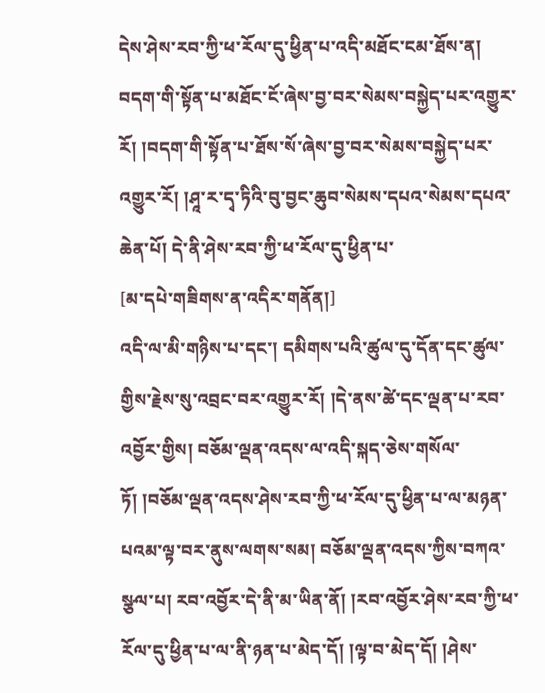དེས་ཤེས་རབ་ཀྱི་ཕ་རོལ་དུ་ཕྱིན་པ་འདི་མཐོང་ངམ་ཐོས་ན། བདག་གི་སྟོན་པ་མཐོང་ངོ་ཞེས་བྱ་བར་སེམས་བསྐྱེད་པར་འགྱུར་རོ། །བདག་གི་སྟོན་པ་ཐོས་སོ་ཞེས་བྱ་བར་སེམས་བསྐྱེད་པར་འགྱུར་རོ། །ཤཱ་ར་དྭ་ཏིའི་བུ་བྱང་ཆུབ་སེམས་དཔའ་སེམས་དཔའ་ཆེན་པོ། དེ་ནི་ཤེས་རབ་ཀྱི་ཕ་རོལ་དུ་ཕྱིན་པ་
[མ་དཔེ་གཟིགས་ན་འདིར་གནོན།]
འདི་ལ་མི་གཉིས་པ་དང་། དམིགས་པའི་ཚུལ་དུ་དོན་དང་ཚུལ་གྱིས་རྗེས་སུ་འབྲང་བར་འགྱུར་རོ། །དེ་ནས་ཚེ་དང་ལྡན་པ་རབ་འབྱོར་གྱིས། བཅོམ་ལྡན་འདས་ལ་འདི་སྐད་ཅེས་གསོལ་ཏོ། །བཅོམ་ལྡན་འདས་ཤེས་རབ་ཀྱི་ཕ་རོལ་དུ་ཕྱིན་པ་ལ་མཉན་པའམ་ལྟ་བར་ནུས་ལགས་སམ། བཅོམ་ལྡན་འདས་ཀྱིས་བཀའ་སྩལ་པ། རབ་འབྱོར་དེ་ནི་མ་ཡིན་ནོ། །རབ་འབྱོར་ཤེས་རབ་ཀྱི་ཕ་རོལ་དུ་ཕྱིན་པ་ལ་ནི་ཉན་པ་མེད་དོ། །ལྟ་བ་མེད་དོ། །ཤེས་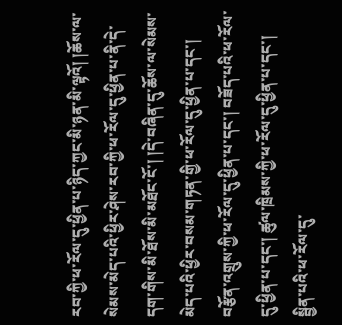རབ་ཀྱི་ཕ་རོལ་དུ་ཕྱིན་པ་ཉིད་ཀྱང་མི་ཉན་མི་ལྟའོ། །ཆོས་ལ་སེམས་མེད་པའི་ཕྱིར་ཤེས་རབ་ཀྱི་ཕ་རོལ་དུ་ཕྱིན་པ་ནི་དེ་དག་གིས་མི་ཐོས་མི་མཐོང་ངོ་། །དེ་བཞིན་དུ་ཆོས་ལ་སེམས་མེད་པའི་ཕྱིར་བསམ་གཏན་གྱི་ཕ་རོལ་དུ་ཕྱིན་པ་དང་། བརྩོན་འགྲུས་ཀྱི་ཕ་རོལ་དུ་ཕྱིན་པ་དང་། བཟོད་པའི་ཕ་རོལ་དུ་ཕྱིན་པ་དང་། ཚུལ་ཁྲིམས་ཀྱི་ཕ་རོལ་དུ་ཕྱིན་པ་དང་། སྦྱིན་པའི་ཕ་རོལ་དུ་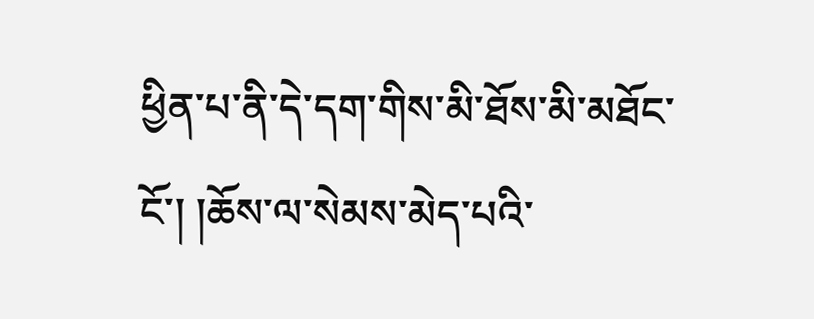ཕྱིན་པ་ནི་དེ་དག་གིས་མི་ཐོས་མི་མཐོང་ངོ་། །ཆོས་ལ་སེམས་མེད་པའི་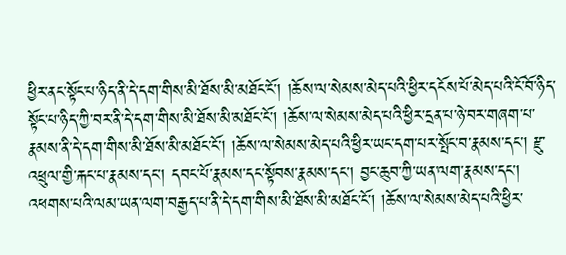ཕྱིར་ནང་སྟོང་པ་ཉིད་ནི་དེ་དག་གིས་མི་ཐོས་མི་མཐོང་ངོ་། །ཆོས་ལ་སེམས་མེད་པའི་ཕྱིར་དངོས་པོ་མེད་པའི་ངོ་བོ་ཉིད་སྟོང་པ་ཉིད་ཀྱི་བར་ནི་དེ་དག་གིས་མི་ཐོས་མི་མཐོང་ངོ་། །ཆོས་ལ་སེམས་མེད་པའི་ཕྱིར་དྲན་པ་ཉེ་བར་གཞག་པ་རྣམས་ནི་དེ་དག་གིས་མི་ཐོས་མི་མཐོང་ངོ་། །ཆོས་ལ་སེམས་མེད་པའི་ཕྱིར་ཡང་དག་པར་སྤོང་བ་རྣམས་དང་། རྫུ་འཕྲུལ་གྱི་རྐང་པ་རྣམས་དང་། དབང་པོ་རྣམས་དང་སྟོབས་རྣམས་དང་། བྱང་ཆུབ་ཀྱི་ཡན་ལག་རྣམས་དང་། འཕགས་པའི་ལམ་ཡན་ལག་བརྒྱད་པ་ནི་དེ་དག་གིས་མི་ཐོས་མི་མཐོང་ངོ་། །ཆོས་ལ་སེམས་མེད་པའི་ཕྱིར་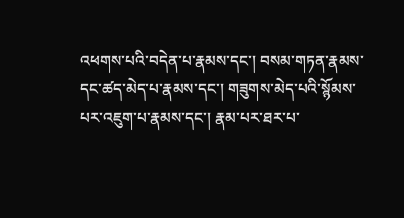འཕགས་པའི་བདེན་པ་རྣམས་དང་། བསམ་གཏན་རྣམས་དང་ཚད་མེད་པ་རྣམས་དང་། གཟུགས་མེད་པའི་སྙོམས་པར་འཇུག་པ་རྣམས་དང་། རྣམ་པར་ཐར་པ་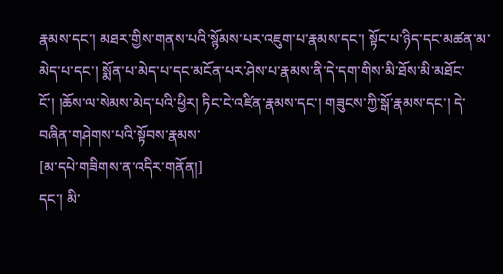རྣམས་དང་། མཐར་གྱིས་གནས་པའི་སྙོམས་པར་འཇུག་པ་རྣམས་དང་། སྟོང་པ་ཉིད་དང་མཚན་མ་མེད་པ་དང་། སྨོན་པ་མེད་པ་དང་མངོན་པར་ཤེས་པ་རྣམས་ནི་དེ་དག་གིས་མི་ཐོས་མི་མཐོང་ངོ་། །ཆོས་ལ་སེམས་མེད་པའི་ཕྱིར། ཏིང་ངེ་འཛིན་རྣམས་དང་། གཟུངས་ཀྱི་སྒོ་རྣམས་དང་། དེ་བཞིན་གཤེགས་པའི་སྟོབས་རྣམས་
[མ་དཔེ་གཟིགས་ན་འདིར་གནོན།]
དང་། མི་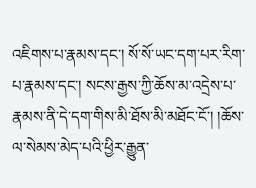འཇིགས་པ་རྣམས་དང་། སོ་སོ་ཡང་དག་པར་རིག་པ་རྣམས་དང་། སངས་རྒྱས་ཀྱི་ཆོས་མ་འདྲེས་པ་རྣམས་ནི་དེ་དག་གིས་མི་ཐོས་མི་མཐོང་ངོ་། །ཆོས་ལ་སེམས་མེད་པའི་ཕྱིར་རྒྱུན་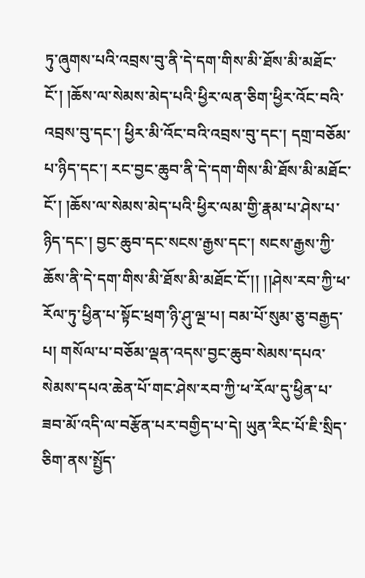ཏུ་ཞུགས་པའི་འབྲས་བུ་ནི་དེ་དག་གིས་མི་ཐོས་མི་མཐོང་ངོ་། །ཆོས་ལ་སེམས་མེད་པའི་ཕྱིར་ལན་ཅིག་ཕྱིར་འོང་བའི་འབྲས་བུ་དང་། ཕྱིར་མི་འོང་བའི་འབྲས་བུ་དང་། དགྲ་བཅོམ་པ་ཉིད་དང་། རང་བྱང་ཆུབ་ནི་དེ་དག་གིས་མི་ཐོས་མི་མཐོང་ངོ་། །ཆོས་ལ་སེམས་མེད་པའི་ཕྱིར་ལམ་གྱི་རྣམ་པ་ཤེས་པ་ཉིད་དང་། བྱང་ཆུབ་དང་སངས་རྒྱས་དང་། སངས་རྒྱས་ཀྱི་ཆོས་ནི་དེ་དག་གིས་མི་ཐོས་མི་མཐོང་ངོ་།། །།ཤེས་རབ་ཀྱི་ཕ་རོལ་ཏུ་ཕྱིན་པ་སྟོང་ཕྲག་ཉི་ཤུ་ལྔ་པ། བམ་པོ་སུམ་ཅུ་བརྒྱད་པ། གསོལ་པ་བཅོམ་ལྡན་འདས་བྱང་ཆུབ་སེམས་དཔའ་སེམས་དཔའ་ཆེན་པོ་གང་ཤེས་རབ་ཀྱི་ཕ་རོལ་དུ་ཕྱིན་པ་ཟབ་མོ་འདི་ལ་བརྩོན་པར་བགྱིད་པ་དེ། ཡུན་རིང་པོ་ཇི་སྲིད་ཅིག་ནས་སྤྱོད་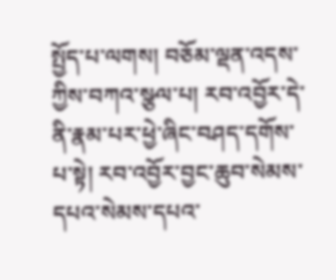སྤྱོད་པ་ལགས། བཅོམ་ལྡན་འདས་ཀྱིས་བཀའ་སྩལ་པ། རབ་འབྱོར་དེ་ནི་རྣམ་པར་ཕྱེ་ཞིང་བཤད་དགོས་པ་སྟེ། རབ་འབྱོར་བྱང་ཆུབ་སེམས་དཔའ་སེམས་དཔའ་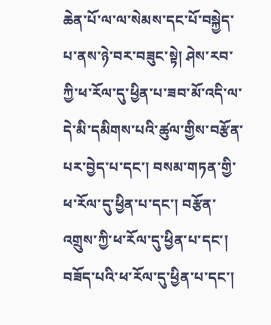ཆེན་པོ་ལ་ལ་སེམས་དང་པོ་བསྐྱེད་པ་ནས་ཉེ་བར་བཟུང་སྟེ། ཤེས་རབ་ཀྱི་ཕ་རོལ་དུ་ཕྱིན་པ་ཟབ་མོ་འདི་ལ་དེ་མི་དམིགས་པའི་ཚུལ་གྱིས་བརྩོན་པར་བྱེད་པ་དང་། བསམ་གཏན་གྱི་ཕ་རོལ་དུ་ཕྱིན་པ་དང་། བརྩོན་འགྲུས་ཀྱི་ཕ་རོལ་དུ་ཕྱིན་པ་དང་། བཟོད་པའི་ཕ་རོལ་དུ་ཕྱིན་པ་དང་།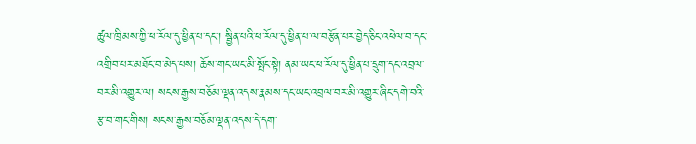ཚུལ་ཁྲིམས་ཀྱི་ཕ་རོལ་དུ་ཕྱིན་པ་དང་། སྦྱིན་པའི་ཕ་རོལ་དུ་ཕྱིན་པ་ལ་བརྩོན་པར་བྱེད་ཅིང་འཕེལ་བ་དང་འགྲིབ་པར་མཐོང་བ་མེད་པས། ཆོས་གང་ཡང་མི་སྤོང་སྟེ། ནམ་ཡང་ཕ་རོལ་དུ་ཕྱིན་པ་དྲུག་དང་འབྲལ་བར་མི་འགྱུར་ལ། སངས་རྒྱས་བཅོམ་ལྡན་འདས་རྣམས་དང་ཡང་འབྲལ་བར་མི་འགྱུར་ཞིང་དགེ་བའི་རྩ་བ་གང་གིས། སངས་རྒྱས་བཅོམ་ལྡན་འདས་དེ་དག་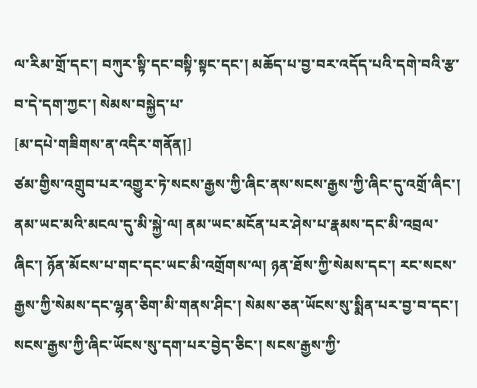ལ་རིམ་གྲོ་དང་། བཀུར་སྟི་དང་བསྟི་སྟང་དང་། མཆོད་པ་བྱ་བར་འདོད་པའི་དགེ་བའི་རྩ་བ་དེ་དག་ཀྱང་། སེམས་བསྐྱེད་པ་
[མ་དཔེ་གཟིགས་ན་འདིར་གནོན།]
ཙམ་གྱིས་འགྲུབ་པར་འགྱུར་ཏེ་སངས་རྒྱས་ཀྱི་ཞིང་ནས་སངས་རྒྱས་ཀྱི་ཞིང་དུ་འགྲོ་ཞིང་། ནམ་ཡང་མའི་མངལ་དུ་མི་སྐྱེ་ལ། ནམ་ཡང་མངོན་པར་ཤེས་པ་རྣམས་དང་མི་འབྲལ་ཞིང་། ཉོན་མོངས་པ་གང་དང་ཡང་མི་འགྲོགས་ལ། ཉན་ཐོས་ཀྱི་སེམས་དང་། རང་སངས་རྒྱས་ཀྱི་སེམས་དང་ལྷན་ཅིག་མི་གནས་ཤིང་། སེམས་ཅན་ཡོངས་སུ་སྨིན་པར་བྱ་བ་དང་། སངས་རྒྱས་ཀྱི་ཞིང་ཡོངས་སུ་དག་པར་བྱེད་ཅིང་། སངས་རྒྱས་ཀྱི་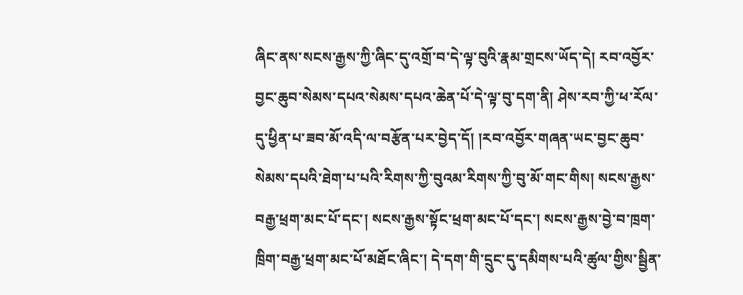ཞིང་ནས་སངས་རྒྱས་ཀྱི་ཞིང་དུ་འགྲོ་བ་དེ་ལྟ་བུའི་རྣམ་གྲངས་ཡོད་དེ། རབ་འབྱོར་བྱང་ཆུབ་སེམས་དཔའ་སེམས་དཔའ་ཆེན་པོ་དེ་ལྟ་བུ་དག་ནི། ཤེས་རབ་ཀྱི་ཕ་རོལ་དུ་ཕྱིན་པ་ཟབ་མོ་འདི་ལ་བརྩོན་པར་བྱེད་དོ། །རབ་འབྱོར་གཞན་ཡང་བྱང་ཆུབ་སེམས་དཔའི་ཐེག་པ་པའི་རིགས་ཀྱི་བུའམ་རིགས་ཀྱི་བུ་མོ་གང་གིས། སངས་རྒྱས་བརྒྱ་ཕྲག་མང་པོ་དང་། སངས་རྒྱས་སྟོང་ཕྲག་མང་པོ་དང་། སངས་རྒྱས་བྱེ་བ་ཁྲག་ཁྲིག་བརྒྱ་ཕྲག་མང་པོ་མཐོང་ཞིང་། དེ་དག་གི་དྲུང་དུ་དམིགས་པའི་ཚུལ་གྱིས་སྦྱིན་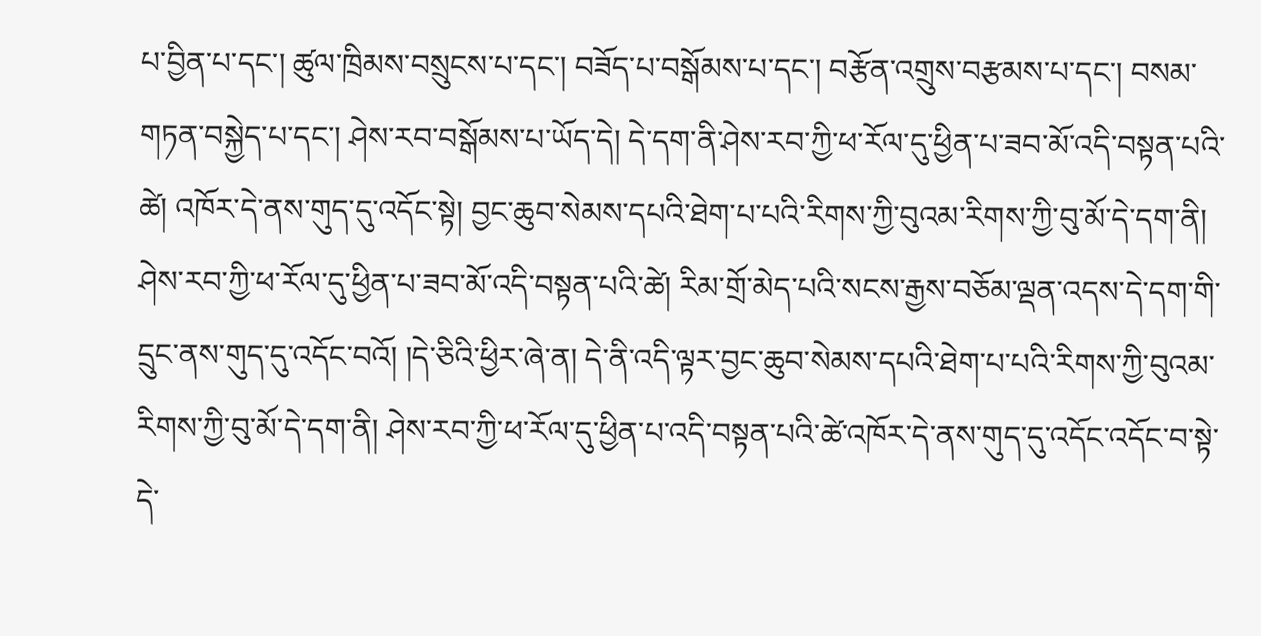པ་བྱིན་པ་དང་། ཚུལ་ཁྲིམས་བསྲུངས་པ་དང་། བཟོད་པ་བསྒོམས་པ་དང་། བརྩོན་འགྲུས་བརྩམས་པ་དང་། བསམ་གཏན་བསྐྱེད་པ་དང་། ཤེས་རབ་བསྒོམས་པ་ཡོད་དེ། དེ་དག་ནི་ཤེས་རབ་ཀྱི་ཕ་རོལ་དུ་ཕྱིན་པ་ཟབ་མོ་འདི་བསྟན་པའི་ཚེ། འཁོར་དེ་ནས་གུད་དུ་འདོང་སྟེ། བྱང་ཆུབ་སེམས་དཔའི་ཐེག་པ་པའི་རིགས་ཀྱི་བུའམ་རིགས་ཀྱི་བུ་མོ་དེ་དག་ནི། ཤེས་རབ་ཀྱི་ཕ་རོལ་དུ་ཕྱིན་པ་ཟབ་མོ་འདི་བསྟན་པའི་ཚེ། རིམ་གྲོ་མེད་པའི་སངས་རྒྱས་བཅོམ་ལྡན་འདས་དེ་དག་གི་དྲུང་ནས་གུད་དུ་འདོང་བའོ། །དེ་ཅིའི་ཕྱིར་ཞེ་ན། དེ་ནི་འདི་ལྟར་བྱང་ཆུབ་སེམས་དཔའི་ཐེག་པ་པའི་རིགས་ཀྱི་བུའམ་རིགས་ཀྱི་བུ་མོ་དེ་དག་ནི། ཤེས་རབ་ཀྱི་ཕ་རོལ་དུ་ཕྱིན་པ་འདི་བསྟན་པའི་ཚེ་འཁོར་དེ་ནས་གུད་དུ་འདོང་འདོང་བ་སྟེ་དེ་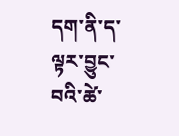དག་ནི་ད་ལྟར་བྱུང་བའི་ཚེ་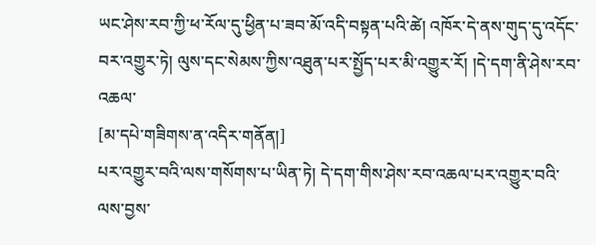ཡང་ཤེས་རབ་ཀྱི་ཕ་རོལ་དུ་ཕྱིན་པ་ཟབ་མོ་འདི་བསྟན་པའི་ཚེ། འཁོར་དེ་ནས་གུད་དུ་འདོང་བར་འགྱུར་ཏེ། ལུས་དང་སེམས་ཀྱིས་འཐུན་པར་སྤྱོད་པར་མི་འགྱུར་རོ། །དེ་དག་ནི་ཤེས་རབ་འཆལ་
[མ་དཔེ་གཟིགས་ན་འདིར་གནོན།]
པར་འགྱུར་བའི་ལས་གསོགས་པ་ཡིན་ཏེ། དེ་དག་གིས་ཤེས་རབ་འཆལ་པར་འགྱུར་བའི་ལས་བྱས་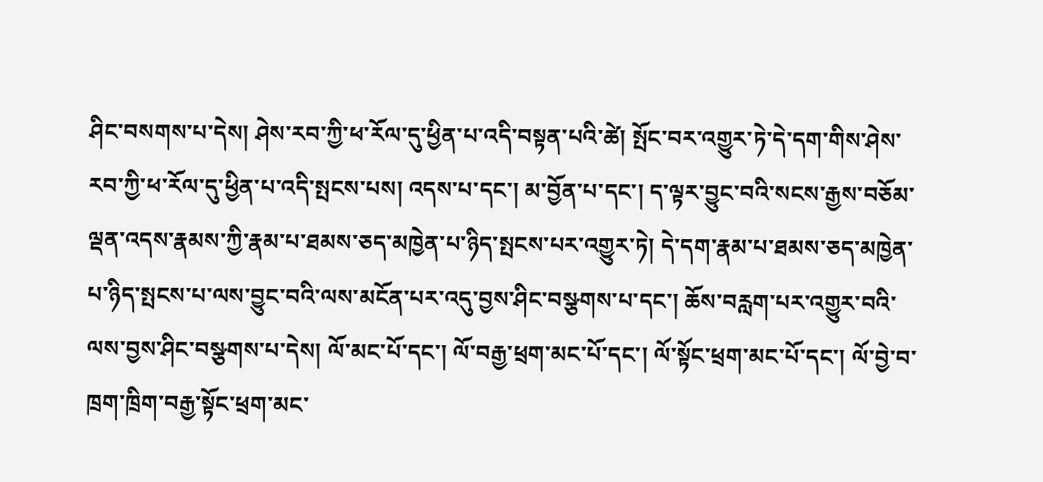ཤིང་བསགས་པ་དེས། ཤེས་རབ་ཀྱི་ཕ་རོལ་དུ་ཕྱིན་པ་འདི་བསྟན་པའི་ཚེ། སྤོང་བར་འགྱུར་ཏེ་དེ་དག་གིས་ཤེས་རབ་ཀྱི་ཕ་རོལ་དུ་ཕྱིན་པ་འདི་སྤངས་པས། འདས་པ་དང་། མ་བྱོན་པ་དང་། ད་ལྟར་བྱུང་བའི་སངས་རྒྱས་བཅོམ་ལྡན་འདས་རྣམས་ཀྱི་རྣམ་པ་ཐམས་ཅད་མཁྱེན་པ་ཉིད་སྤངས་པར་འགྱུར་ཏེ། དེ་དག་རྣམ་པ་ཐམས་ཅད་མཁྱེན་པ་ཉིད་སྤངས་པ་ལས་བྱུང་བའི་ལས་མངོན་པར་འདུ་བྱས་ཤིང་བསྩགས་པ་དང་། ཆོས་བརླག་པར་འགྱུར་བའི་ལས་བྱས་ཤིང་བསྩགས་པ་དེས། ལོ་མང་པོ་དང་། ལོ་བརྒྱ་ཕྲག་མང་པོ་དང་། ལོ་སྟོང་ཕྲག་མང་པོ་དང་། ལོ་བྱེ་བ་ཁྲག་ཁྲིག་བརྒྱ་སྟོང་ཕྲག་མང་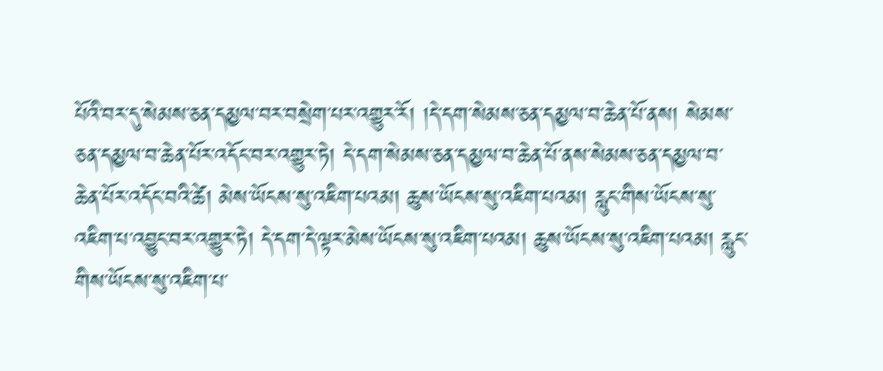པོའི་བར་དུ་སེམས་ཅན་དམྱལ་བར་བསྲེག་པར་འགྱུར་རོ། །དེ་དག་སེམས་ཅན་དམྱལ་བ་ཆེན་པོ་ནས། སེམས་ཅན་དམྱལ་བ་ཆེན་པོར་འདོང་བར་འགྱུར་ཏེ། དེ་དག་སེམས་ཅན་དམྱལ་བ་ཆེན་པོ་ནས་སེམས་ཅན་དམྱལ་བ་ཆེན་པོར་འདོང་བའི་ཚེ། མེས་ཡོངས་སུ་འཇིག་པའམ། ཆུས་ཡོངས་སུ་འཇིག་པའམ། རླུང་གིས་ཡོངས་སུ་འཇིག་པ་འབྱུང་བར་འགྱུར་ཏེ། དེ་དག་དེ་ལྟར་མེས་ཡོངས་སུ་འཇིག་པའམ། ཆུས་ཡོངས་སུ་འཇིག་པའམ། རླུང་གིས་ཡོངས་སུ་འཇིག་པ་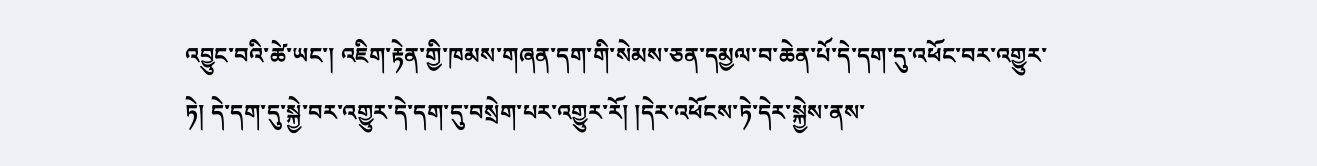འབྱུང་བའི་ཚེ་ཡང་། འཇིག་རྟེན་གྱི་ཁམས་གཞན་དག་གི་སེམས་ཅན་དམྱལ་བ་ཆེན་པོ་དེ་དག་དུ་འཕོང་བར་འགྱུར་ཏེ། དེ་དག་དུ་སྐྱེ་བར་འགྱུར་དེ་དག་དུ་བསྲེག་པར་འགྱུར་རོ། །དེར་འཕོངས་ཏེ་དེར་སྐྱེས་ནས་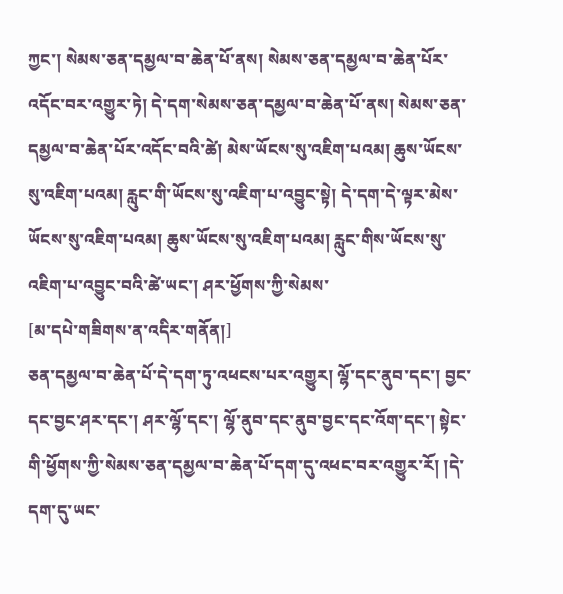ཀྱང་། སེམས་ཅན་དམྱལ་བ་ཆེན་པོ་ནས། སེམས་ཅན་དམྱལ་བ་ཆེན་པོར་འདོང་བར་འགྱུར་ཏེ། དེ་དག་སེམས་ཅན་དམྱལ་བ་ཆེན་པོ་ནས། སེམས་ཅན་དམྱལ་བ་ཆེན་པོར་འདོང་བའི་ཚེ། མེས་ཡོངས་སུ་འཇིག་པའམ། ཆུས་ཡོངས་སུ་འཇིག་པའམ། རླུང་གི་ཡོངས་སུ་འཇིག་པ་འབྱུང་སྟེ། དེ་དག་དེ་ལྟར་མེས་ཡོངས་སུ་འཇིག་པའམ། ཆུས་ཡོངས་སུ་འཇིག་པའམ། རླུང་གིས་ཡོངས་སུ་འཇིག་པ་འབྱུང་བའི་ཚེ་ཡང་། ཤར་ཕྱོགས་ཀྱི་སེམས་
[མ་དཔེ་གཟིགས་ན་འདིར་གནོན།]
ཅན་དམྱལ་བ་ཆེན་པོ་དེ་དག་ཏུ་འཕངས་པར་འགྱུར། ལྷོ་དང་ནུབ་དང་། བྱང་དང་བྱང་ཤར་དང་། ཤར་ལྷོ་དང་། ལྷོ་ནུབ་དང་ནུབ་བྱང་དང་འོག་དང་། སྟེང་གི་ཕྱོགས་ཀྱི་སེམས་ཅན་དམྱལ་བ་ཆེན་པོ་དག་དུ་འཕང་བར་འགྱུར་རོ། །དེ་དག་དུ་ཡང་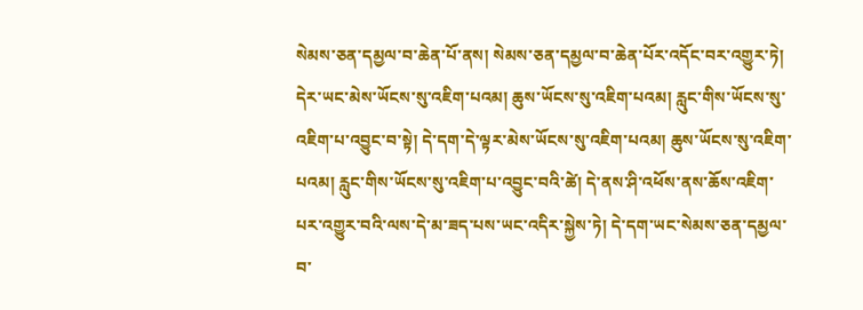སེམས་ཅན་དམྱལ་བ་ཆེན་པོ་ནས། སེམས་ཅན་དམྱལ་བ་ཆེན་པོར་འདོང་བར་འགྱུར་ཏེ། དེར་ཡང་མེས་ཡོངས་སུ་འཇིག་པའམ། ཆུས་ཡོངས་སུ་འཇིག་པའམ། རླུང་གིས་ཡོངས་སུ་འཇིག་པ་འབྱུང་བ་སྟེ། དེ་དག་དེ་ལྟར་མེས་ཡོངས་སུ་འཇིག་པའམ། ཆུས་ཡོངས་སུ་འཇིག་པའམ། རླུང་གིས་ཡོངས་སུ་འཇིག་པ་འབྱུང་བའི་ཚེ། དེ་ནས་ཤི་འཕོས་ནས་ཆོས་འཇིག་པར་འགྱུར་བའི་ལས་དེ་མ་ཟད་པས་ཡང་འདིར་སྐྱེས་ཏེ། དེ་དག་ཡང་སེམས་ཅན་དམྱལ་བ་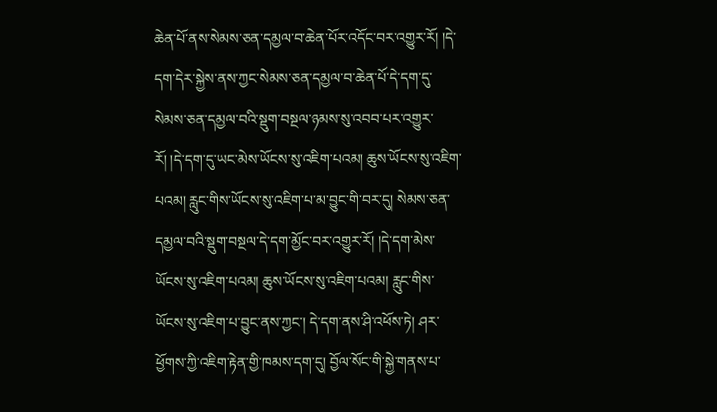ཆེན་པོ་ནས་སེམས་ཅན་དམྱལ་བ་ཆེན་པོར་འདོང་བར་འགྱུར་རོ། །དེ་དག་དེར་སྐྱེས་ནས་ཀྱང་སེམས་ཅན་དམྱལ་བ་ཆེན་པོ་དེ་དག་དུ་སེམས་ཅན་དམྱལ་བའི་སྡུག་བསྔལ་ཉམས་སུ་འབབ་པར་འགྱུར་རོ། །དེ་དག་དུ་ཡང་མེས་ཡོངས་སུ་འཇིག་པའམ། ཆུས་ཡོངས་སུ་འཇིག་པའམ། རླུང་གིས་ཡོངས་སུ་འཇིག་པ་མ་བྱུང་གི་བར་དུ། སེམས་ཅན་དམྱལ་བའི་སྡུག་བསྔལ་དེ་དག་མྱོང་བར་འགྱུར་རོ། །དེ་དག་མེས་ཡོངས་སུ་འཇིག་པའམ། ཆུས་ཡོངས་སུ་འཇིག་པའམ། རླུང་གིས་ཡོངས་སུ་འཇིག་པ་བྱུང་ནས་ཀྱང་། དེ་དག་ནས་ཤི་འཕོས་ཏེ། ཤར་ཕྱོགས་ཀྱི་འཇིག་རྟེན་གྱི་ཁམས་དག་དུ། བྱོལ་སོང་གི་སྐྱེ་གནས་པ་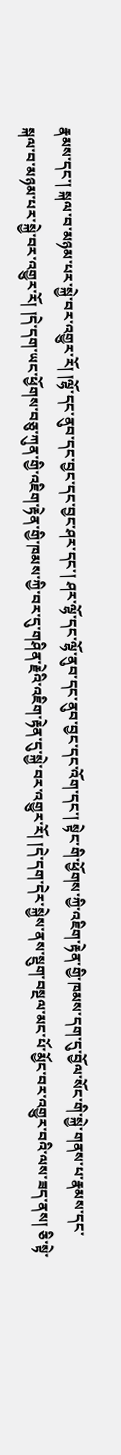རྣམས་དང་། སྐལ་བ་མཉམ་པར་སྐྱེ་བར་འགྱུར་རོ། །ལྷོ་དང་ནུབ་དང་བྱང་དང་བྱང་ཤར་དང་། ཤར་ལྷོ་དང་ལྷོ་ནུབ་དང་ནུབ་བྱང་དང་འོག་དང་། སྟེང་གི་ཕྱོགས་ཀྱི་འཇིག་རྟེན་གྱི་ཁམས་དག་དུ་བྱོལ་སོང་གི་སྐྱེ་གནས་པ་རྣམས་དང་སྐལ་བ་མཉམ་པར་སྐྱེ་བར་འགྱུར་རོ། །དེ་དག་ཡང་ཕྱོགས་བཅུ་ཀུན་གྱི་འཇིག་རྟེན་གྱི་ཁམས་ཀྱི་བར་དུ་གཤིན་རྗེའི་འཇིག་རྟེན་དུ་སྐྱེ་བར་འགྱུར་རོ། །དེ་དག་དེར་སྐྱེས་ནས་སྡུག་བསྔལ་མང་པོ་མྱོང་བར་འགྱུར་བའི་ལས་ཟད་ནས། ཅི་སྟེ་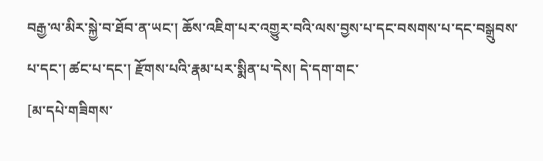བརྒྱ་ལ་མིར་སྐྱེ་བ་ཐོབ་ན་ཡང་། ཆོས་འཇིག་པར་འགྱུར་བའི་ལས་བྱས་པ་དང་བསགས་པ་དང་བསྒྲུབས་པ་དང་། ཚང་པ་དང་། རྫོགས་པའི་རྣམ་པར་སྨིན་པ་དེས། དེ་དག་གང་
[མ་དཔེ་གཟིགས་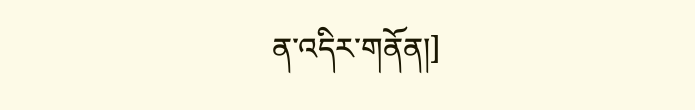ན་འདིར་གནོན།]